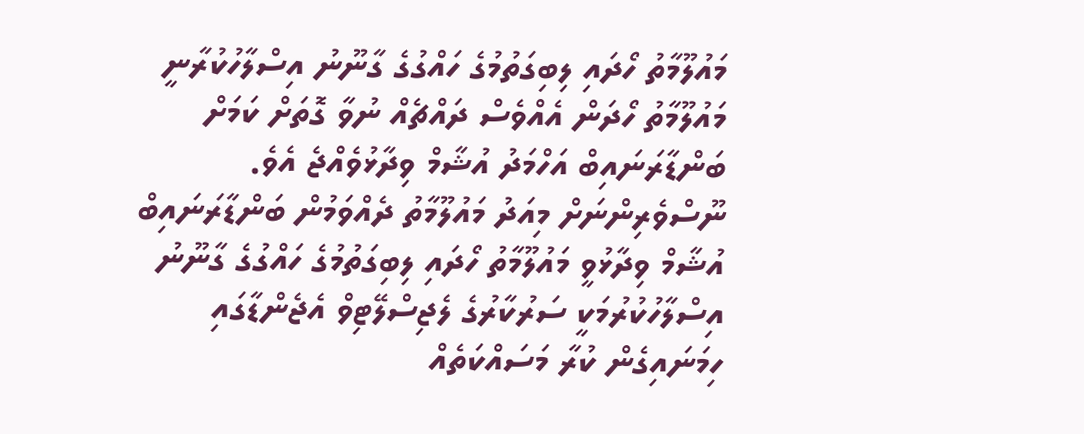މައުލޫމާތު ހޯދައި ލިބިގަތުމުގެ ހައްގުގެ ގާނޫނު އިސްލާހުކުރާނީ މައުލޫމާތު ހޯދަން އެއްވެސް ދައްޗެއް ނުވާ ގޮތަށް ކަމަށް ބަންޑާރަނައިބް އަހްމަދު އުޝާމް ވިދާޅުވެއްޖެ އެވެ.
ނޫސްވެރިންނަށް މިއަދު މައުލޫމާތު ދެއްވަމުން ބަންޑާރަނައިބް އުޝާމް ވިދާޅުވީ މައުލޫމާތު ހޯދައި ލިބިގަތުމުގެ ހައްގުގެ ގާނޫނު އިސްލާހުކުރުމަކީ ސަރުކާރުގެ ލެޖިސްލޭޓިވް އެޖެންޑާގައި ހިމަނައިގެން ކުރާ މަސައްކަތެއް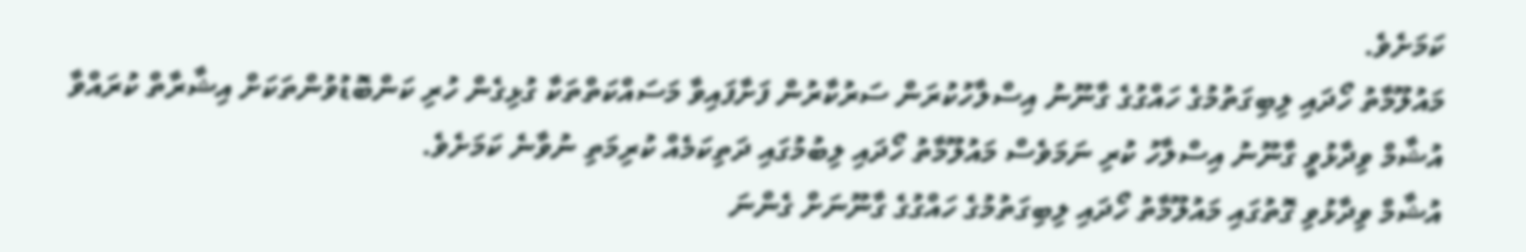ކަމަށެވެ.
މައުލޫމާތު ހޯދައި ލިބިގަތުމުގެ ހައްގުގެ ގާނޫނު އިސްލާހުކުރަން ސަރުކާރުން ފަށާފައިވާ މަސައްކަތްތަކާ ގުޅިގެން ހުރި ކަންބޮޑުވުންތަކަށް އިޝާރާތް ކުރައްވާ އުޝާމް ވިދާޅުވީ ގާނޫނު އިސްލާހު ކުރި ނަމަވެސް މައުލޫމާތު ހޯދައި ލިބުމުގައި ދަތިކަމެއް ކުރިމަތި ނުވާނެ ކަމަށެވެ.
އުޝާމް ވިދާޅުވި ގޮތުގައި މައުލޫމާތު ހޯދައި ލިބިގަތުމުގެ ހައްގުގެ ގާނޫނަށް ގެންނަ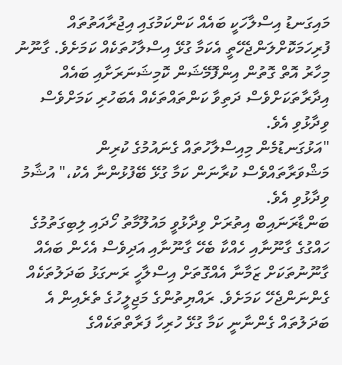މައިގަނޑު އިސްލާހަކީ ބައެއް ކަންކަމުގައި އިޖުރާއަތުތައް ފުރިހަމަކޮށްލަންޖެހޭތީ އެކަމާ ގުޅޭ އިސްލާހުތަކެއް ކަމަށެވެ. ގާނޫނު މިހާރު އޮތް ގޮތުން އިންފޮމޭޝަން ކޮމިޝަނަރަށާއި ބައެއް އިދާރާތަކަށްވެސް ދަތިވާ ކަންތައްތަކެއް އެބަހުރި ކަމަށްވެސް ވިދާޅުވި އެވެ.
"އަޅުގަނޑުމެން މިއިސްލާހުތައް ގެނައުމުގެ ކުރިން މަޝްވަރާތައްވެސް ކުރާނަން ކަމާ ގުޅޭ ބޭފުޅުންނާ އެކު،" އުޝާމު ވިދާޅުވި އެވެ.
ބަންޑާރަނައިބް އިތުރަށް ވިދާޅުވީ މައުލޫމާތު ހޯދައި ލިބިގަތުމުގެ ހައްގުގެ ގާނޫނާއި ހެއްކާ ބެހޭ ގާނޫނާއި އަދިވެސް އެހެން ބައެއް ގާނޫނުތަކަށް ޒަމާނާ އެއްގޮތަށް އިސްލާހީ ރަނގަޅު ބަދަލުތަކެއް ގެންނަންޖެހޭ ކަމަށެވެ. ރައްޔިތުންގެ މަޖިލީހުގެ ތެރެއިން އެ ބަދަލުތައް ގެންނާނީ ކަމާ ގުޅޭ ހުރިހާ ފަރާތްތަކެއްގެ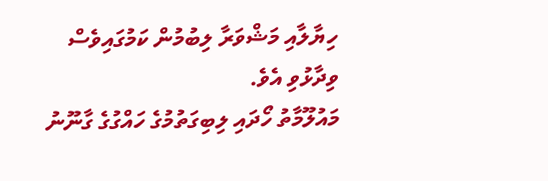ހިޔާލާއި މަޝްވަރާ ލިބުމުން ކަމުގައިވެސް ވިދާޅުވި އެވެ.
މައުލޫމާތު ހޯދައި ލިބިގަތުމުގެ ހައްގުގެ ގާނޫނު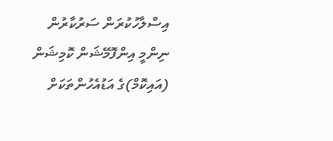އިސްލާހުކުރަން ސަރުކާރުން ނިންމީ އިންފޮމޭޝަން ކޮމިޝަން (އައިކޮމް)ގެ އަޑުއެހުންތަކަށް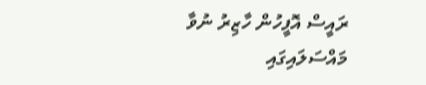ރައީސް އޮފީހުން ހާޒިރު ނުވާ މައްސަލައިގައި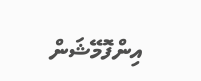އިންފޮމޭޝަން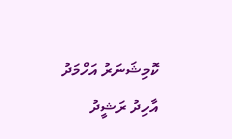ކޮމިޝަނަރު އަހްމަދު އާހިދު ރަޝީދު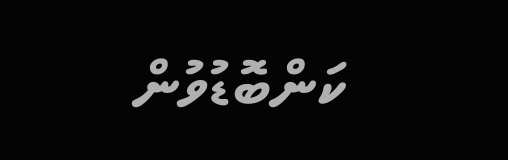ކަންބޮޑުވުން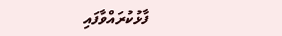ފާޅުކުރައްވާފައި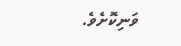ވަނިކޮށެވެ.